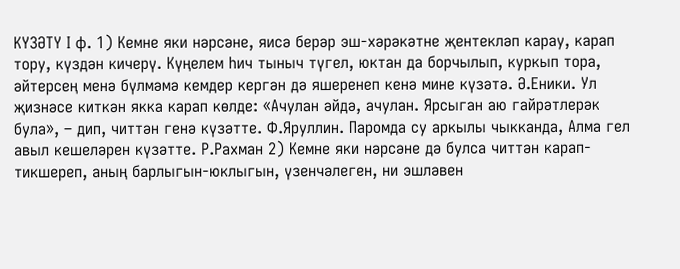КҮЗӘТҮ I ф. 1) Кемне яки нәрсәне, яисә берәр эш-хәрәкәтне җентекләп карау, карап тору, күздән кичерү. Күңелем һич тыныч түгел, юктан да борчылып, куркып тора, әйтерсең менә бүлмәмә кемдер кергән дә яшеренеп кенә мине күзәтә. Ә.Еники. Ул җизнәсе киткән якка карап көлде: «Ачулан әйдә, ачулан. Ярсыган аю гайрәтлерәк була», – дип, читтән генә күзәтте. Ф.Яруллин. Паромда су аркылы чыкканда, Алма гел авыл кешеләрен күзәтте. Р.Рахман 2) Кемне яки нәрсәне дә булса читтән карап-тикшереп, аның барлыгын-юклыгын, үзенчәлеген, ни эшләвен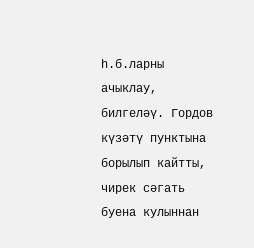һ.б.ларны ачыклау, билгеләү. Гордов күзәтү пунктына борылып кайтты, чирек сәгать буена кулыннан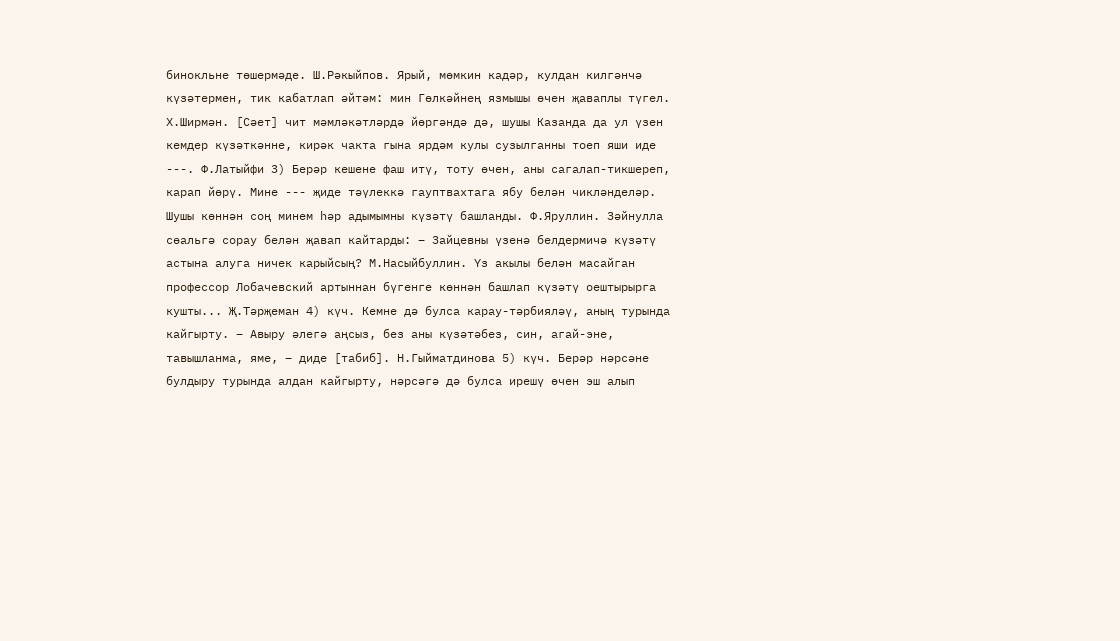бинокльне төшермәде. Ш.Рәкыйпов. Ярый, мөмкин кадәр, кулдан килгәнчә күзәтермен, тик кабатлап әйтәм: мин Гөлкәйнең язмышы өчен җаваплы түгел. Х.Ширмән. [Сәет] чит мәмләкәтләрдә йөргәндә дә, шушы Казанда да ул үзен кемдер күзәткәнне, кирәк чакта гына ярдәм кулы сузылганны тоеп яши иде ---. Ф.Латыйфи 3) Берәр кешене фаш итү, тоту өчен, аны сагалап-тикшереп, карап йөрү. Мине --- җиде тәүлеккә гауптвахтага ябу белән чикләнделәр. Шушы көннән соң минем һәр адымымны күзәтү башланды. Ф.Яруллин. Зәйнулла сөальгә сорау белән җавап кайтарды: – Зайцевны үзенә белдермичә күзәтү астына алуга ничек карыйсың? М.Насыйбуллин. Үз акылы белән масайган профессор Лобачевский артыннан бүгенге көннән башлап күзәтү оештырырга кушты... Җ.Тәрҗеман 4) күч. Кемне дә булса карау-тәрбияләү, аның турында кайгырту. – Авыру әлегә аңсыз, без аны күзәтәбез, син, агай-эне, тавышланма, яме, – диде [табиб]. Н.Гыйматдинова 5) күч. Берәр нәрсәне булдыру турында алдан кайгырту, нәрсәгә дә булса ирешү өчен эш алып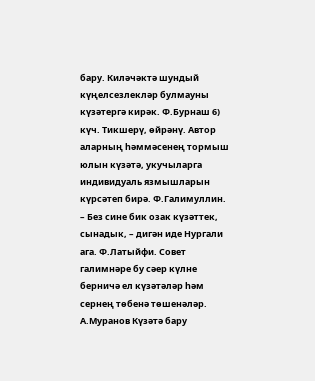бару. Киләчәктә шундый күңелсезлекләр булмауны күзәтергә кирәк. Ф.Бурнаш 6) күч. Тикшерү, өйрәнү. Автор аларның һәммәсенең тормыш юлын күзәтә, укучыларга индивидуаль язмышларын күрсәтеп бирә. Ф.Галимуллин. – Без сине бик озак күзәттек, сынадык, – дигән иде Нургали ага. Ф.Латыйфи. Совет галимнәре бу сәер күлне берничә ел күзәтәләр һәм сернең төбенә төшенәләр. А.Муранов Күзәтә бару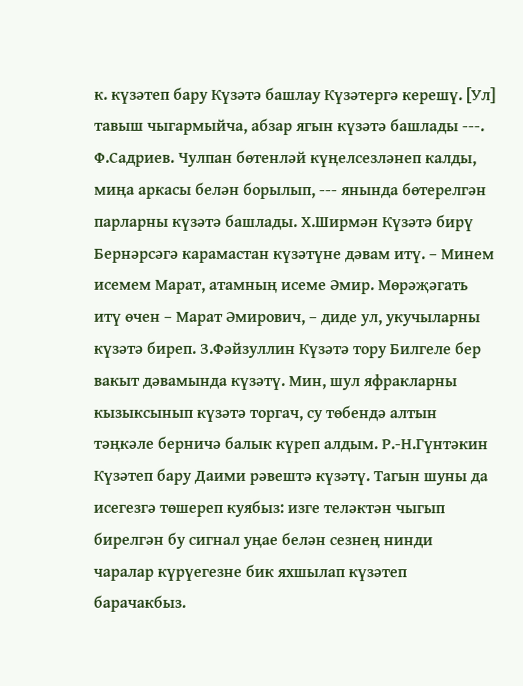к. күзәтеп бару Күзәтә башлау Күзәтергә керешү. [Ул] тавыш чыгармыйча, абзар ягын күзәтә башлады ---. Ф.Садриев. Чулпан бөтенләй күңелсезләнеп калды, миңа аркасы белән борылып, --- янында бөтерелгән парларны күзәтә башлады. Х.Ширмән Күзәтә бирү Бернәрсәгә карамастан күзәтүне дәвам итү. – Минем исемем Марат, атамның исеме Әмир. Мөрәҗәгать итү өчен – Марат Әмирович, – диде ул, укучыларны күзәтә биреп. З.Фәйзуллин Күзәтә тору Билгеле бер вакыт дәвамында күзәтү. Мин, шул яфракларны кызыксынып күзәтә торгач, су төбендә алтын тәңкәле берничә балык күреп алдым. Р.-Н.Гүнтәкин Күзәтеп бару Даими рәвештә күзәтү. Тагын шуны да исегезгә төшереп куябыз: изге теләктән чыгып бирелгән бу сигнал уңае белән сезнең нинди чаралар күрүегезне бик яхшылап күзәтеп барачакбыз.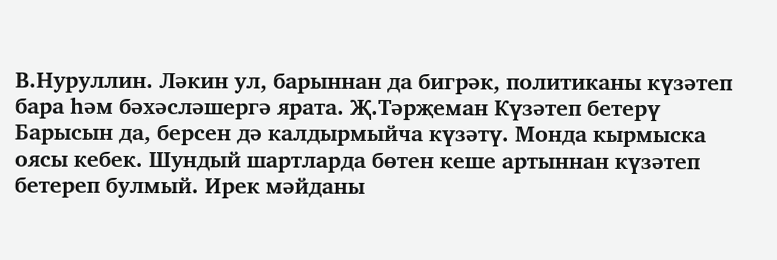В.Нуруллин. Ләкин ул, барыннан да бигрәк, политиканы күзәтеп бара һәм бәхәсләшергә ярата. Җ.Тәрҗеман Күзәтеп бетерү Барысын да, берсен дә калдырмыйча күзәтү. Монда кырмыска оясы кебек. Шундый шартларда бөтен кеше артыннан күзәтеп бетереп булмый. Ирек мәйданы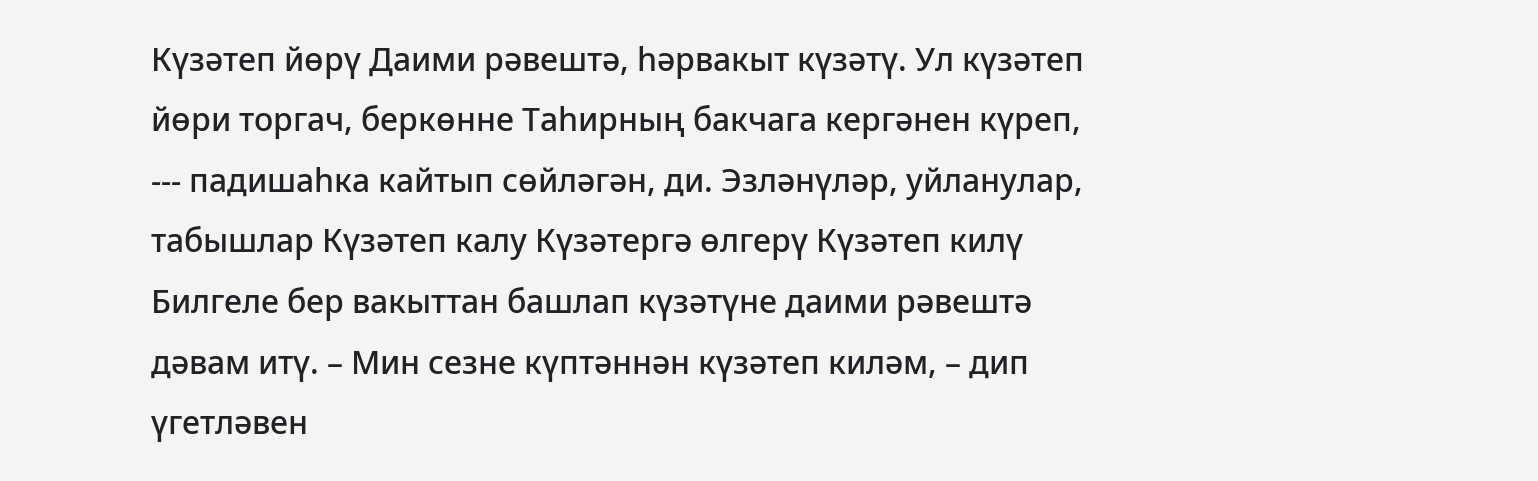Күзәтеп йөрү Даими рәвештә, һәрвакыт күзәтү. Ул күзәтеп йөри торгач, беркөнне Таһирның бакчага кергәнен күреп, --- падишаһка кайтып сөйләгән, ди. Эзләнүләр, уйланулар, табышлар Күзәтеп калу Күзәтергә өлгерү Күзәтеп килү Билгеле бер вакыттан башлап күзәтүне даими рәвештә дәвам итү. – Мин сезне күптәннән күзәтеп киләм, – дип үгетләвен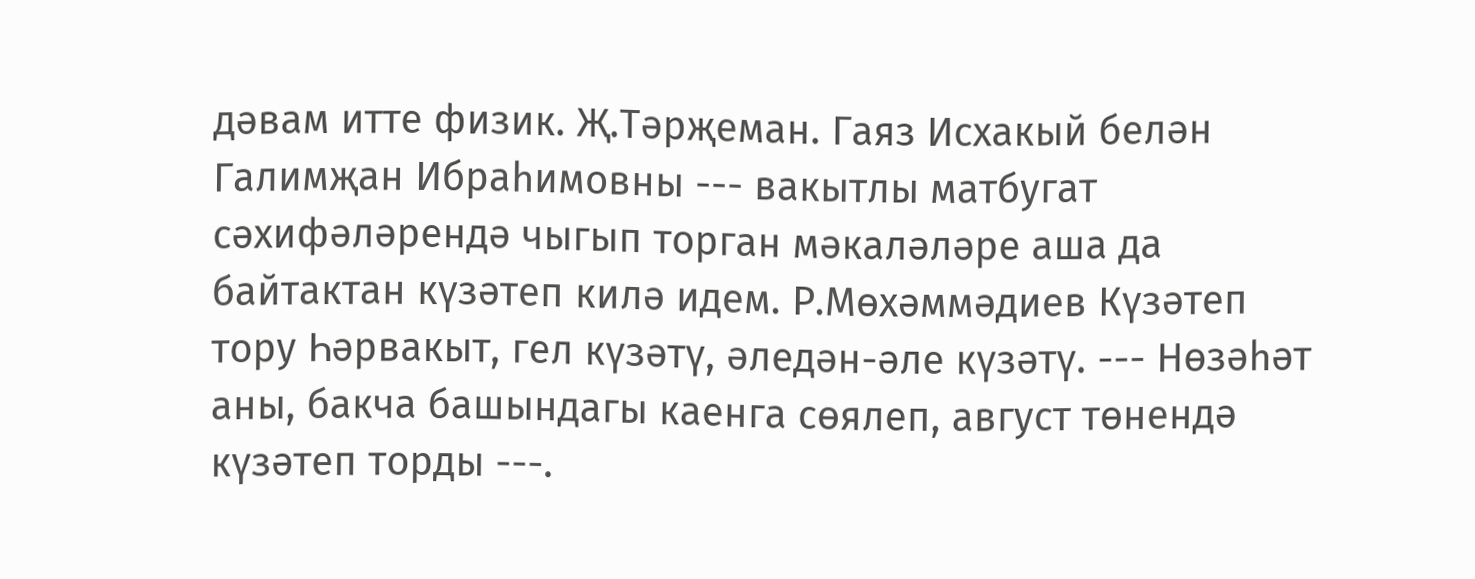дәвам итте физик. Җ.Тәрҗеман. Гаяз Исхакый белән Галимҗан Ибраһимовны --- вакытлы матбугат сәхифәләрендә чыгып торган мәкаләләре аша да байтактан күзәтеп килә идем. Р.Мөхәммәдиев Күзәтеп тору Һәрвакыт, гел күзәтү, әледән-әле күзәтү. --- Нөзәһәт аны, бакча башындагы каенга сөялеп, август төнендә күзәтеп торды ---.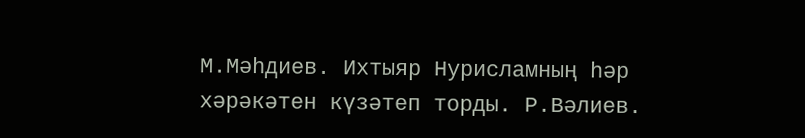М.Мәһдиев. Ихтыяр Нурисламның һәр хәрәкәтен күзәтеп торды. Р.Вәлиев.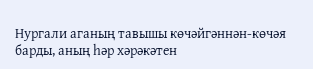Нургали аганың тавышы көчәйгәннән-көчәя барды, аның һәр хәрәкәтен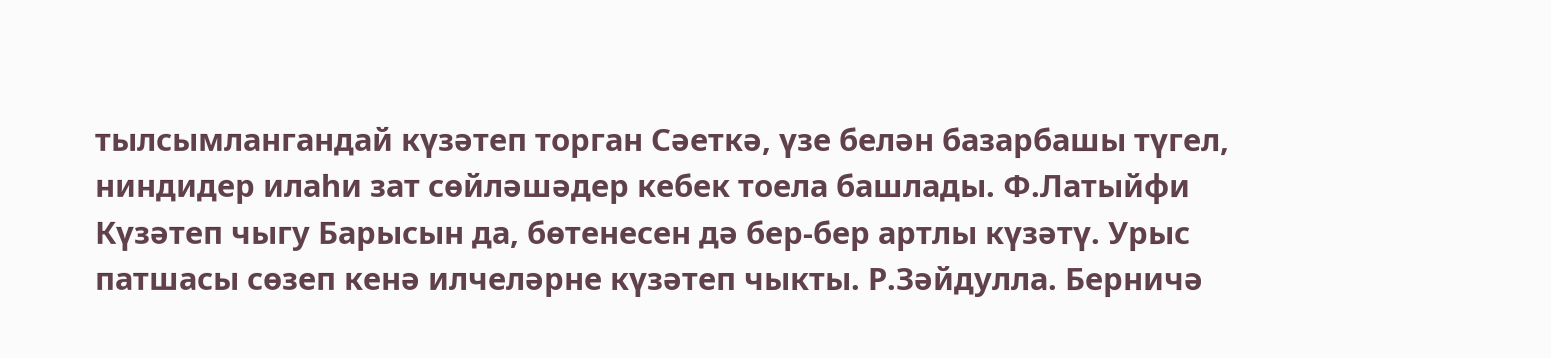тылсымлангандай күзәтеп торган Сәеткә, үзе белән базарбашы түгел, ниндидер илаһи зат сөйләшәдер кебек тоела башлады. Ф.Латыйфи Күзәтеп чыгу Барысын да, бөтенесен дә бер-бер артлы күзәтү. Урыс патшасы сөзеп кенә илчеләрне күзәтеп чыкты. Р.Зәйдулла. Берничә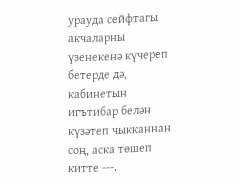урауда сейфтагы акчаларны үзенекенә күчереп бетерде дә, кабинетын игътибар белән күзәтеп чыкканнан соң, аска төшеп китте ---.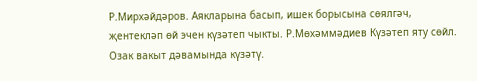Р.Мирхәйдәров. Аякларына басып, ишек борысына сөялгәч, җентекләп өй эчен күзәтеп чыкты. Р.Мөхәммәдиев Күзәтеп яту сөйл. Озак вакыт дәвамында күзәтү.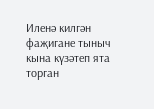Иленә килгән фаҗигане тыныч кына күзәтеп ята торган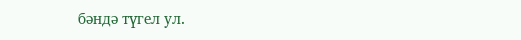бәндә түгел ул.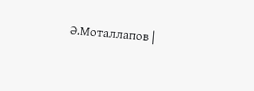Ә.Моталлапов |